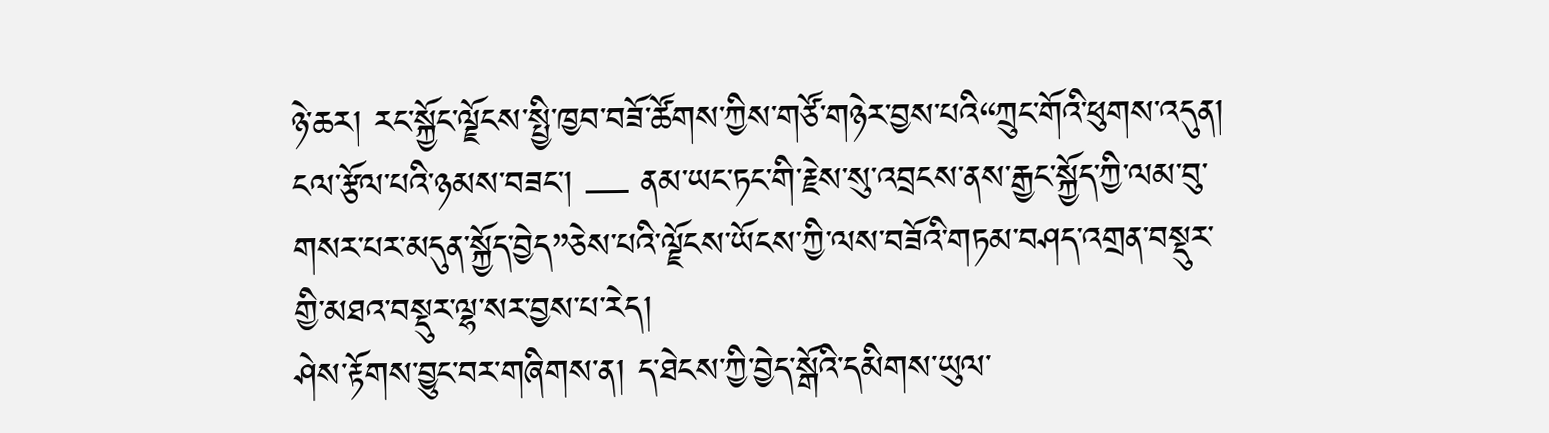ཉེ་ཆར། རང་སྐྱོང་ལྗོངས་སྤྱི་ཁྱབ་བཟོ་ཚོགས་ཀྱིས་གཙོ་གཉེར་བྱས་པའི“ཀྲུང་གོའི་ཕུགས་འདུན། ངལ་རྩོལ་པའི་ཉམས་བཟང་། — ནམ་ཡང་ཏང་གི་རྗེས་སུ་འབྲངས་ནས་རྒྱང་སྐྱོད་ཀྱི་ལམ་བུ་གསར་པར་མདུན་སྐྱོད་བྱེད”ཅེས་པའི་ལྗོངས་ཡོངས་ཀྱི་ལས་བཟོའི་གཏམ་བཤད་འགྲན་བསྡུར་གྱི་མཐའ་བསྡུར་ལྷ་སར་བྱས་པ་རེད།
ཤེས་རྟོགས་བྱུང་བར་གཞིགས་ན། ད་ཐེངས་ཀྱི་བྱེད་སྒོའི་དམིགས་ཡུལ་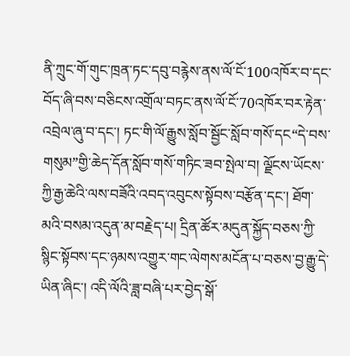ནི་ཀྲུང་གོ་གུང་ཁྲན་ཏང་དབུ་བརྙེས་ནས་ལོ་ངོ་100འཁོར་བ་དང་བོད་ཞི་བས་བཅིངས་འགྲོལ་བཏང་ནས་ལོ་ངོ་70འཁོར་བར་རྟེན་འབྲེལ་ཞུ་བ་དང་། ཏང་གི་ལོ་རྒྱུས་སློབ་སྦྱོང་སློབ་གསོ་དང“དེ་བས་གསུམ”གྱི་ཆེད་དོན་སློབ་གསོ་གཏིང་ཟབ་སྤེལ་བ། ལྗོངས་ཡོངས་ཀྱི་རྒྱ་ཆེའི་ལས་བཟོའི་འབད་འབུངས་སྟོབས་བརྩོན་དང་། ཐོག་མའི་བསམ་འདུན་མ་བརྗེད་པ། དྲིན་ཚོར་མདུན་སྐྱོད་བཅས་ཀྱི་སྙིང་སྟོབས་དང་ཉམས་འགྱུར་གང་ལེགས་མངོན་པ་བཅས་བྱ་རྒྱུ་དེ་ཡིན་ཞིང་། འདི་ལོའི་ཟླ་བཞི་པར་བྱེད་སྒོ་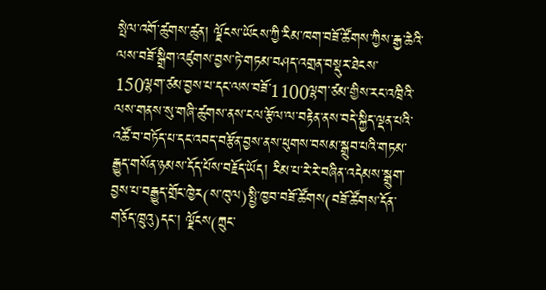སྤེལ་འགོ་ཚུགས་ཚུན། ལྗོངས་ཡོངས་ཀྱི་རིམ་ཁག་བཟོ་ཚོགས་ཀྱིས་རྒྱ་ཆེའི་ལས་བཟོ་སྒྲིག་འཛུགས་བྱས་ཏེ་གཏམ་བཤད་འགྲན་བསྡུར་ཐེངས་150ལྷག་ཙམ་བྱས་པ་དང་ལས་བཟོ་1100ལྷག་ཙམ་གྱིས་རང་འཁྲིའི་ལས་གནས་སུ་གཞི་ཚུགས་ནས་ངལ་རྩོལ་ལ་བརྟེན་ནས་བདེ་སྐྱིད་ལྡན་པའི་འཚོ་བ་བཏོད་པ་དང་འབད་བརྩོན་བྱས་ནས་ཕུགས་བསམ་སྒྲུབ་པའི་གཏམ་རྒྱུད་གསོན་ཉམས་དོད་པོས་བརྗོད་ཡོད། རིམ་པ་རེ་རེ་བཞིན་འདེམས་སྒྲུག་བྱས་པ་བརྒྱུད་གྲོང་ཁྱེར(ས་ཁུལ)སྤྱི་ཁྱབ་བཟོ་ཚོགས(བཟོ་ཚོགས་དོན་གཅོད་ཁྲུའུ)དང་། ལྗོངས(ཀྲུང་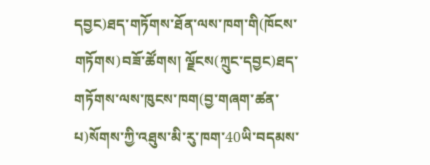དབྱང)ཐད་གཏོགས་ཐོན་ལས་ཁག་གི(ཁོངས་གཏོགས)བཟོ་ཚོགས། ལྗོངས(ཀྲུང་དབྱང)ཐད་གཏོགས་ལས་ཁུངས་ཁག(བྱ་གཞག་ཚན་པ)སོགས་ཀྱི་འཐུས་མི་རུ་ཁག་40ཡི་བདམས་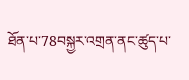ཐོན་པ་78བསྐྱར་འགྲན་ནང་ཚུད་པ་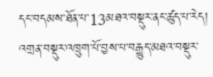དང་བདམས་ཐོན་པ་13མཐའ་བསྡུར་ནང་ཚུད་པ་རེད།
འགྲན་བསྡུར་འཁྲུག་པོ་བྱས་པ་བརྒྱུད་མཐའ་བསྡུར་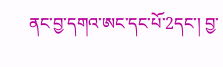ནང་བྱ་དགའ་ཨང་དང་པོ་2དང་། བྱ་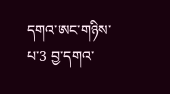དགའ་ཨང་གཉིས་པ་3 བྱ་དགའ་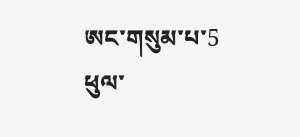ཨང་གསུམ་པ་5 ཕུལ་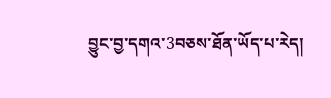བྱུང་བྱ་དགའ་3བཅས་ཐོན་ཡོད་པ་རེད།